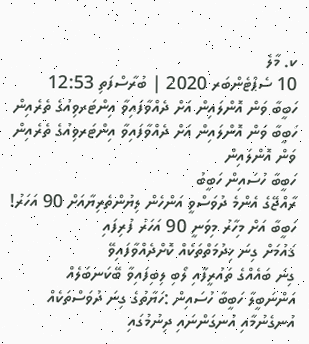ކ. މާލެ
10 ސެޕްޓެންބަރ 2020 | ބުރާސްފަތި 12:53
ހަބީބާ ވަން އޮންލައިން އަށް ދެއްވާފައިވާ އިންޓަރވިއުގެ ތެރެއިން
ހަބީބާ ވަން އޮންލައިން އަށް ދެއްވާފައިވާ އިންޓަރވިއުގެ ތެރެއިން
ވަން އޮންލައިން
ހަބީބާ ހުސައިން ހަބީބު
ރާއްޖޭގެ އެންމެ ދުވަސްވީ އަންހެން ލިޔުންތެރިޔާއަށް 90 އަހަރު!
ހަބީބާ އަށް މިހާރު މިވަނީ 90 އަހަރު ފުރިފައި
ޤައުމަށް ގިނަ ޚިދުމަތްތަކެއް ކޮށްދެއްވާފައިވޭ
ގިނަ ބައެއްގެ ތައުރީފާއި ލޯބި ލިބިފައިވާ ބޭކަނބަލެއް
އަންނަބީލާ ހަބީބާ ހުސައިން :ހަޔާތުގެ ގިނަ ދުވަސްތަކެއް އުނގެނުމާއި އުނގަންނައި ދިނުމުގައި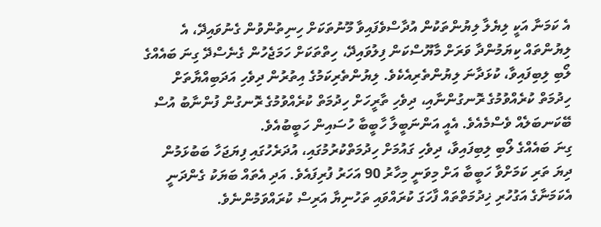އެ ކަމަނާ އަކީ ލިޔެލާ ލިޔުންތަކުން އުދާސްވެފައިވާ މޫނުތަކަށް ހިނިތުންވުން ގެނުވައިދޭ، އެ ލިޔުންތައް ކިޔަމުންދާ ވަރަށް މާޔޫސްކަން ފިލުވައިދޭ، ހިތްތަކަށް ހަމަޖެހުން ގެނެސްދޭ ގިނަ ބައެއްގެ ލޯބި ލިބިފައިވާ، ކުޅަދާނަ ލިޔުންތެރިއެކެވެ. ލިޔުންތެރިކަމުގެ އިތުރުން ދިވެހި އަދަބިއްޔާތަށް ހިދުމަތް ކުރެއްވުމުގެ ރޮނގުންނާއި، ދިވެހި ތާރީހަށް ހިދުމަތް ކުރެއްވުމުގެ ރޮނގުން ފުންނާބު އުސް ބޭކަނބަލެއް ވެސްމެއެވެ. އެއީ އަންނަބީލާ ހާބީބާ ހުސައިން ހަބީބުއެވެ.
ގިނަ ބައެއްގެ ލޯބި ލިބިފައިވާ، ދިވެހި ގައުމަށް ހިދުމަތްކުރުމުގައި، އުދަރެހުގައި ފިޔަޖަހާ ބަބުޅަމުން ދިޔަ ތަރި ކަމަށްވާ ހަބީބާ އަށް މިވަނީ މިހާރު 90 އަހަރު ފުރިފައެވެ. އަދި އެތައް ބަޔަކު ގެންދަނީ އެކަމަނާގެ އަގުހުރި ޚިދުމަތްތައް ފާހަގަ ކުރައްވައި ތަހުނިޔާ އަރިސް ކުރައްވަމުންނެވެ.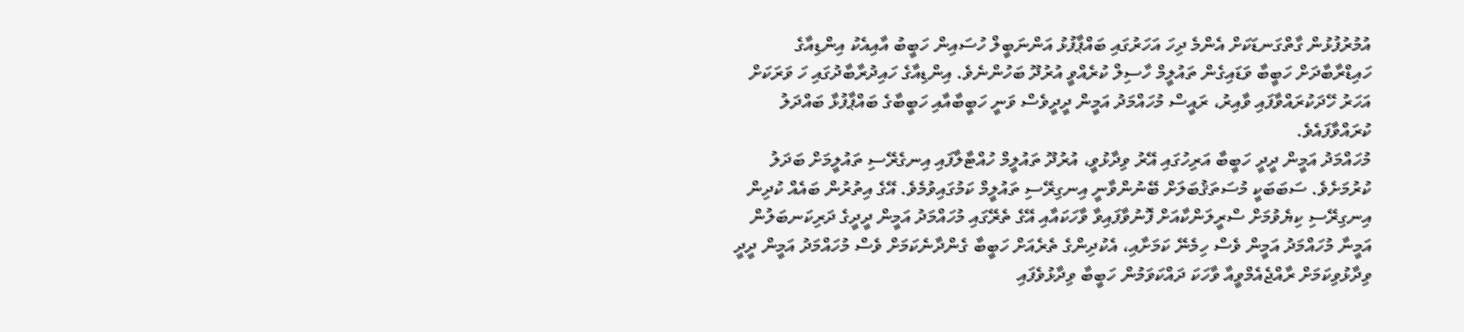އުމުރުފުޅުން ގާތްގަނޑަކަށް އެންމެ ދިހަ އަހަރުގައި ބައްޕާފުޅު އަންނަބީލް ހުސައިން ހަބީބު އާއިއެކު އިންޑިއާގެ ހައިޑްރާބާދަށް ހަބީބާ ވަޑައިގެން ތައުލީމް ހާސިލް ކުރެއްވީ އުރުދޫ ބަހުންނެވެ. އިންޑިއާގެ ހައިދުރާބާދުގައި ހަ ވަރަކަށް އަހަރު ހޭދަކުރައްވާފައި ވާއިރު، ރައީސް މުހައްމަދު އަމީން ދީދީވެސް ވަނީ ހަބީބާއާއި ހަބީބާގެ ބައްޕާފުޅާ ބައްދަލު ކުރައްވާފައެވެ.
މުހައްމަދު އަމީން ދީދީ ހަބީބާ އަރިހުގައި އޭރު ވިދާޅުވީ، އުރުދޫ ތައުލީމް ހުއްޓާލާފައި އިނގެރޭސި ތައުލީމަށް ބަދަލު ކުރުމަށެވެ. ސަބަބަކީ މުސަތަޤުބަލަށް ބޭނުންވާނީ އިނގިރޭސި ތައުލީމް ކަމުގައިވުމެވެ. އޭގެ އިތުރުން ބައެއް ކުދިން އިނގިރޭސި ކިޔެވުމަށް ސްރީލަންކާއަށް ފޮނުވާފައިވާ ވާހަކައާއި އޭގެ ތެރޭގައި މުހައްމަދު އަމީން ދީދީގެ ދަރިކަނބަލުން އަމީނާ މުހައްމަދު އަމީން ވެސް ހިމެނޭ ކަމަށާއި، އެކުދިންގެ ތެރެއަށް ހަބީބާ ގެންދާނެކަމަށް ވެސް މުހައްމަދު އަމީން ދީދީ ވިދާޅުވިކަމަށް ރާއްޖެއެމްވީއާ ވާހަކަ ދައްކަވަމުން ހަބީބާ ވިދާޅުވެފައި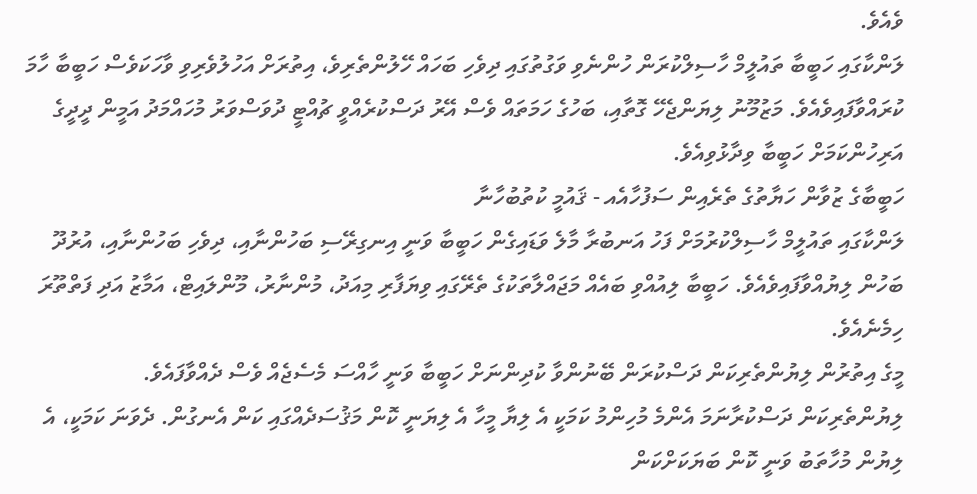ވެއެވެ.
ލަންކާގައި ހަބީބާ ތައުލީމް ހާސިލްކުރަން ހުންނެވި ވަގުތުގައި ދިވެހި ބަހައް ހޭލުންތެރިވެ، އިތުރަށް އަހުލުވެރިވި ވާހަކަވެސް ހަބީބާ ހާމަ ކުރައްވާފައިވެއެވެ. މަޒުމޫނު ލިޔަންޖެހޭ ގޮތާއި، ބަހުގެ ހަމަތައް ވެސް އޭރު ދަސްކުރެއްވީ ޗުއްޓީ ދުވަސްވަރު މުހައްމަދު އަމީން ދީދީގެ އަރިހުންކަމަށް ހަބީބާ ވިދާޅުވިއެވެ.
ހަބީބާގެ ޒުވާން ހަޔާތުގެ ތެރެއިން ސަފުހާއެއ - ޤައުމީ ކުތުބުހާނާ
ލަންކާގައި ތައުލީމް ހާސިލްކުރުމަށް ފަހު އަނބުރާ މާލެ ވަޑައިގެން ހަބީބާ ވަނީ އިނގިރޭސި ބަހުންނާއި، ދިވެހި ބަހުންނާއި، އުރުދޫ ބަހުން ލިޔުއްވާފައިވެއެވެ. ހަބީބާ ލިއުއްވި ބައެއް މަޖައްލާތަކުގެ ތެރޭގައި ވިޔަފާރި މިއަދު، މުންނާރު، މޫންލައިޓް، އަމާޒު އަދި ފަތްތޫރަ ހިމެނެއެވެ.
މީގެ އިތުރުން ލިޔުންތެރިކަން ދަސްކުރަން ބޭނުންވާ ކުދިންނަށް ހަބީބާ ވަނީ ހާއްސަ މެސެޖެއް ވެސް ދެއްވާފައެވެ.
ލިޔުންތެރިކަން ދަސްކުރާނަމަ އެންމެ މުހިންމު ކަމަކީ އެ ލިޔާ މީހާ އެ ލިޔަނީ ކޮން މަޤުސަދެއްގައި ކަން އެނގުން. ދެވަނަ ކަމަކީ، އެ ލިޔުން މުހާތަބު ވަނީ ކޮން ބަޔަކަށްކަން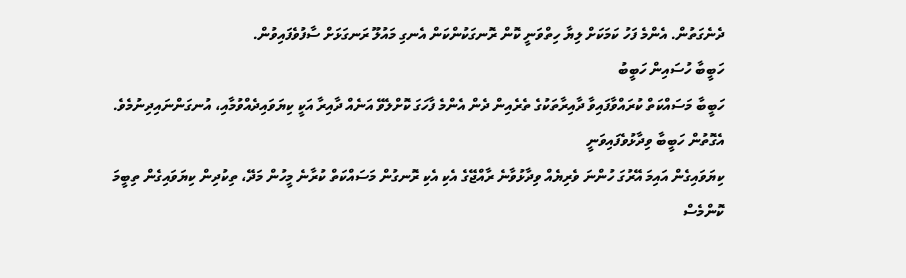ދެނެގަތުން. އެންމެ ފަހު ކަމަކަށް ލިޔާ ހިތްވަނީ ކޮން ރޮނގަކުންކަން އެނގި މައުލޫ ރަނގަޅަށް ސާފުވެފައިވުން.
ހަބީބާ ހުސައިން ހަބީބު
ހަބީބާ މަސައްކަތް ކުރައްވާފައިވާ ދާއިރާތަކުގެ ތެރެއިން ދެން އެންމެ ފާހަގަ ކޮށްލެވޭ އަނެއް ދާއިރާ އަކީ ކިޔަވައިދެއްވުމާއި، އުނގަންނައިދިނުމެވެ. އެގޮތުން ހަބީބާ ވިދާޅުވެފައިވަނީ
ކިޔަވައިގެން އައިމަ އޭރުގަ ހުންނަ ވެރިޔެއް ވިދާޅުވާނެ ރާއްޖޭގެ އެކި އެކި ރޮނގުން މަސައްކަތް ކުރާނެ މީހުން މަދޭ، ތިކުދިން ކިޔަވައިގެން ތިބީމަ ކޮންމެސް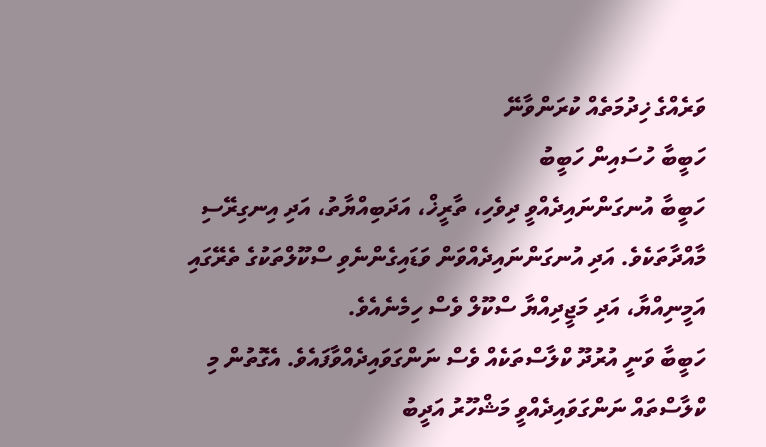ވަރެއްގެ ޚިދުމަތެއް ކުރަންވާނޭ
ހަބީބާ ހުސައިން ހަބީބު
ހަބީބާ އުނގަންނައިދެއްވީ ދިވެހި، ތާރީޚް، އަދަބިއްޔާތު، އަދި އިނގިރޭސި މާއްދާތަކެވެ. އަދި އުނގަންނައިދެއްވަން ވަޑައިގެންނެވި ސްކޫލްތަކުގެ ތެރޭގައި އަމީނިއްޔާ، އަދި މަޖީދިއްޔާ ސްކޫލް ވެސް ހިމެނެއެވެ.
ހަބީބާ ވަނީ އުރުދޫ ކްލާސްތަކެއް ވެސް ނަންގަވައިދެއްވާފައެވެ. އެގޮތުން މި ކްލާސްތައް ނަންގަވައިދެއްވީ މަޝްހޫރު އަދީބު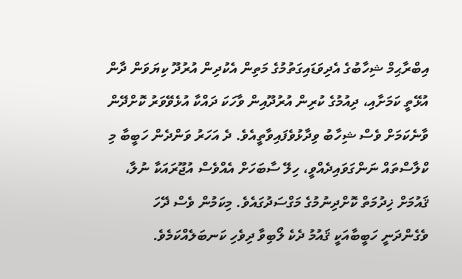އިބްރާޙިމް ޝިހާބުގެ އެދިވަޑައިގަތުމުގެ މަތިން އެކުދިން އުރުދޫ ކިޔަވަން ދާން އުޅޭތީ ކަމަށާއި، ދިއުމުގެ ކުރިން އުރުދޫއިން ވާހަކަ ދައްކާ އުޅެވޭވަރު ކޮށްދޭން ވާނެކަމަށް ވެސް ޝިހާބު ވިދާޅުވެފައިވާތީއެވެ. ދެ އަހަރު ވަންދެން ހަބީބާ މި ކްލާސްތައް ނަންގަވައިދެއްވީ، ހިލޭ ސާބަހަށް އެއްވެސް އުޖޫރައަކާ ނުލާ، ޤައުމަށް ޚިދުމަތް ކޮށްދިނުމުގެ މަގްސަދުގައެވެ. މިކަމުން ވެސް ދޭހަ ވެގެންދަނީ ހަބީބާއަކީ ޤައުމު ދެކެ ލޯބިވާ ދިވެހި ކަނބަލެއްކަމެވެ.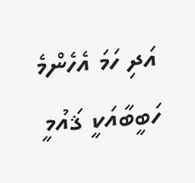އަދި ހަމަ އެހެންމެ ހަބީބާއަކީ ޤައުމީ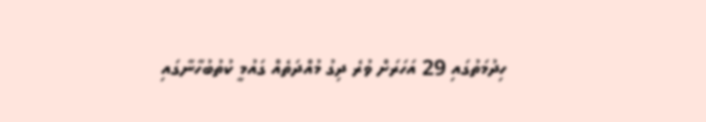ހިދުމަތުގައި 29 އަހަރަށް ވުރެ ދިގު މުއްދަތެއް ގައުމީ ކުތުބުހާނާގައި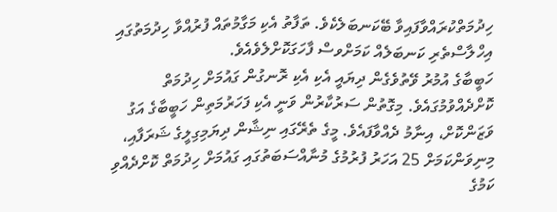ހިދުމަތްކުރައްވާފައިވާ ބޭކަނބަލެކެވެ. ތަފާތު އެކި މަގާމުތައް ފުރުއްވާ ހިދުމަތުގައި އިހްލާސްތެރި ކަނބަލެއް ކަމަށްވސް ފާހަގަކޮށްލެވެއެވެ.
ހަބީބާގެ އުމުރު ވޭތުވެގެން ދިޔައީ އެކި އެކި ރޮނގުން ގައުމަށް ހިދުމަތް ކޮށްދެއްވުމުގައެވެ. މިގޮތުން ސަރުކާރުން ވަނީ އެކި ފަހަރުމަތިން ހަބީބާގެ އަގު ވަޒަންކޮށް، އިނާމު ދެއްވާފައެވެ. މީގެ ތެރޭގައި ނިޝާން ދިޔަމިގިލީގެ ޝަރަފާއި، މިނިވަންކަމަށް 25 އަހަރު ފުރުމުގެ މުނާއްސަބަތުގައި ގައުމަށް ހިދުމަތް ކޮށްދެއްވި ކަމުގެ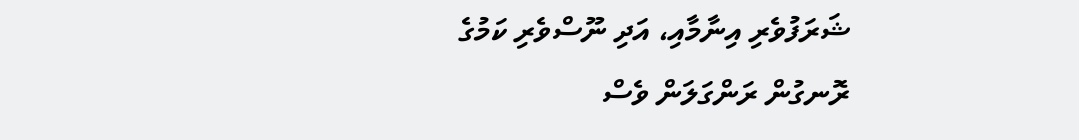ޝަރަފުވެރި އިނާމާއި، އަދި ނޫސްވެރި ކަމުގެ ރޮނގުން ރަންގަލަން ވެސް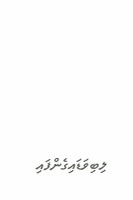ލިބިވަޑައިގެންފައި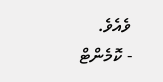ވެއެވެ.
- ކޮމެންޓް